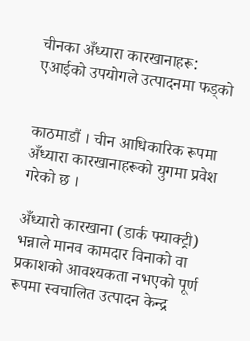चीनका अँध्यारा कारखानाहरू: एआईको उपयोगले उत्पादनमा फड्को


काठमाडौं । चीन आधिकारिक रूपमा अँध्यारा कारखानाहरूको युगमा प्रवेश गरेको छ ।

अँध्यारो कारखाना (डार्क फ्याक्ट्री) भन्नाले मानव कामदार विनाको वा प्रकाशको आवश्यकता नभएको पूर्ण रूपमा स्वचालित उत्पादन केन्द्र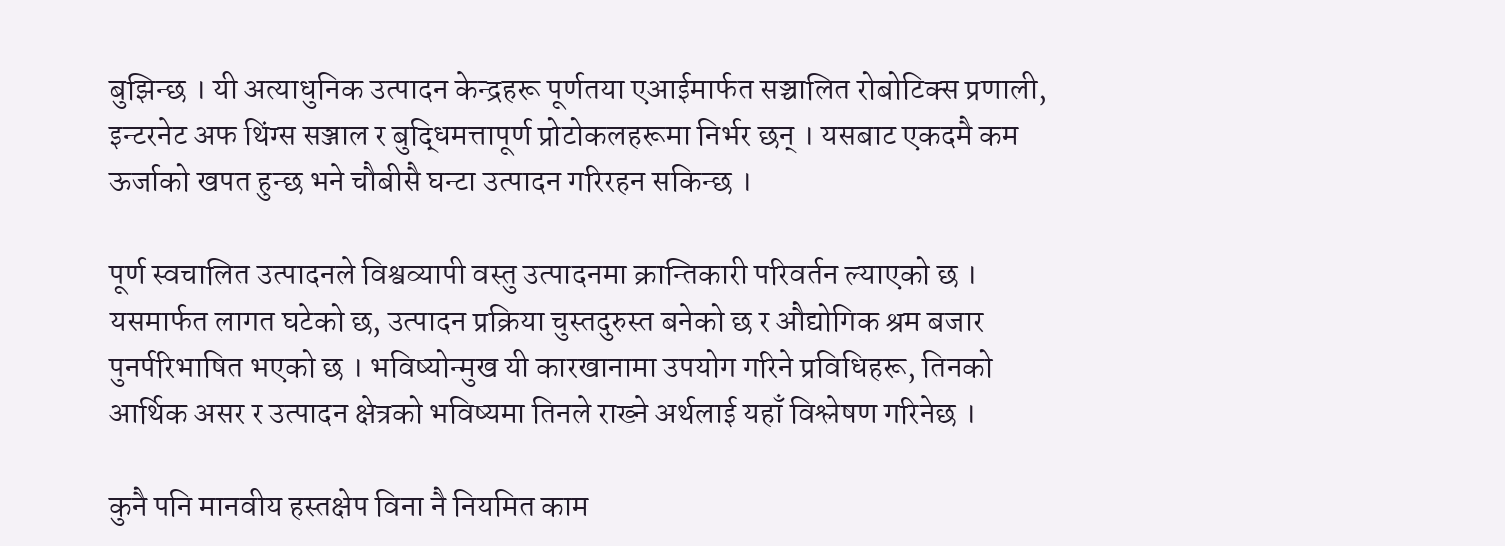बुझिन्छ । यी अत्याधुनिक उत्पादन केन्द्रहरू पूर्णतया एआईमार्फत सञ्चालित रोबोटिक्स प्रणाली, इन्टरनेट अफ थिंग्स सञ्जाल र बुद्धिमत्तापूर्ण प्रोटोकलहरूमा निर्भर छन् । यसबाट एकदमै कम ऊर्जाको खपत हुन्छ भने चौबीसै घन्टा उत्पादन गरिरहन सकिन्छ ।

पूर्ण स्वचालित उत्पादनले विश्वव्यापी वस्तु उत्पादनमा क्रान्तिकारी परिवर्तन ल्याएको छ । यसमार्फत लागत घटेको छ, उत्पादन प्रक्रिया चुस्तदुरुस्त बनेको छ र औद्योगिक श्रम बजार पुनर्परिभाषित भएको छ । भविष्योन्मुख यी कारखानामा उपयोग गरिने प्रविधिहरू, तिनको आर्थिक असर र उत्पादन क्षेत्रको भविष्यमा तिनले राख्ने अर्थलाई यहाँ विश्लेषण गरिनेछ ।

कुनै पनि मानवीय हस्तक्षेप विना नै नियमित काम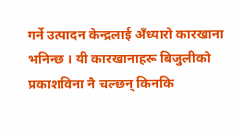गर्ने उत्पादन केन्द्रलाई अँध्यारो कारखाना भनिन्छ । यी कारखानाहरू बिजुलीको प्रकाशविना नै चल्छन् किनकि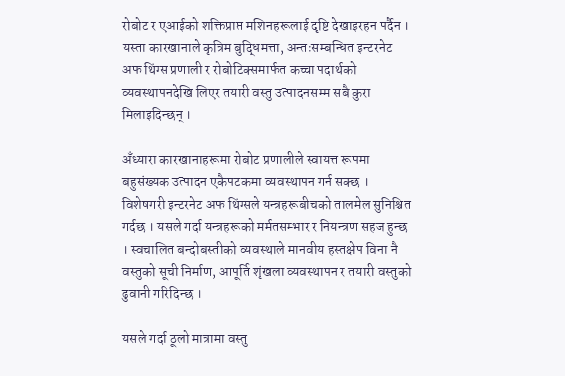रोबोट र एआईको शक्तिप्राप्त मशिनहरूलाई दृष्टि देखाइरहन पर्दैन ।
यस्ता कारखानाले कृत्रिम बुद्धिमत्ता, अन्तःसम्बन्धित इन्टरनेट अफ थिंग्स प्रणाली र रोबोटिक्समार्फत कच्चा पदार्थको व्यवस्थापनदेखि लिएर तयारी वस्तु उत्पादनसम्म सबै कुरा मिलाइदिन्छन् ।

अँध्यारा कारखानाहरूमा रोबोट प्रणालीले स्वायत्त रूपमा बहुसंख्यक उत्पादन एकैपटकमा व्यवस्थापन गर्न सक्छ ।
विशेषगरी इन्टरनेट अफ थिंग्सले यन्त्रहरूबीचको तालमेल सुनिश्चित गर्दछ । यसले गर्दा यन्त्रहरूको मर्मतसम्भार र नियन्त्रण सहज हुन्छ । स्वचालित बन्दोबस्तीको व्यवस्थाले मानवीय हस्तक्षेप विना नै वस्तुको सूची निर्माण, आपूर्ति शृंखला व्यवस्थापन र तयारी वस्तुको ढुवानी गरिदिन्छ ।

यसले गर्दा ठूलो मात्रामा वस्तु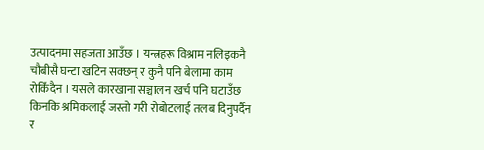उत्पादनमा सहजता आउँछ । यन्त्रहरू विश्राम नलिइकनै चौबीसै घन्टा खटिन सक्छन् र कुनै पनि बेलामा काम रोकिँदैन । यसले कारखाना सञ्चालन खर्च पनि घटाउँछ किनकि श्रमिकलाई जस्तो गरी रोबोटलाई तलब दिनुपर्दैन र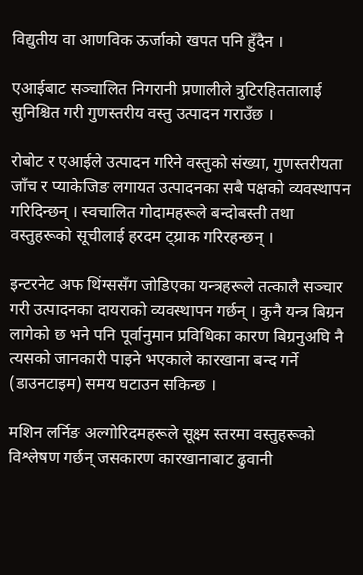विद्युतीय वा आणविक ऊर्जाको खपत पनि हुँदैन ।

एआईबाट सञ्चालित निगरानी प्रणालीले त्रुटिरहिततालाई सुनिश्चित गरी गुणस्तरीय वस्तु उत्पादन गराउँछ ।

रोबोट र एआईले उत्पादन गरिने वस्तुको संख्या, गुणस्तरीयता जाँच र प्याकेजिङ लगायत उत्पादनका सबै पक्षको व्यवस्थापन गरिदिन्छन् । स्वचालित गोदामहरूले बन्दोबस्ती तथा वस्तुहरूको सूचीलाई हरदम ट्य्राक गरिरहन्छन् ।

इन्टरनेट अफ थिंग्ससँग जोडिएका यन्त्रहरूले तत्कालै सञ्चार गरी उत्पादनका दायराको व्यवस्थापन गर्छन् । कुनै यन्त्र बिग्रन लागेको छ भने पनि पूर्वानुमान प्रविधिका कारण बिग्रनुअघि नै त्यसको जानकारी पाइने भएकाले कारखाना बन्द गर्ने (डाउनटाइम) समय घटाउन सकिन्छ ।

मशिन लर्निङ अल्गोरिदमहरूले सूक्ष्म स्तरमा वस्तुहरूको विश्लेषण गर्छन् जसकारण कारखानाबाट ढुवानी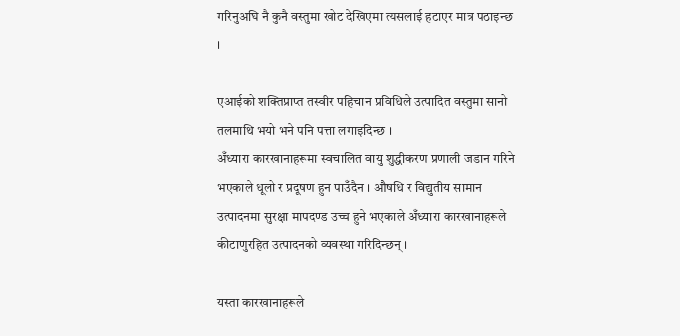गरिनुअघि नै कुनै वस्तुमा खोट देखिएमा त्यसलाई हटाएर मात्र पठाइन्छ ।

एआईको शक्तिप्राप्त तस्वीर पहिचान प्रविधिले उत्पादित वस्तुमा सानो तलमाथि भयो भने पनि पत्ता लगाइदिन्छ ।
अँध्यारा कारखानाहरूमा स्वचालित वायु शुद्धीकरण प्रणाली जडान गरिने भएकाले धूलो र प्रदूषण हुन पाउँदैन । औषधि र विद्युतीय सामान उत्पादनमा सुरक्षा मापदण्ड उच्च हुने भएकाले अँध्यारा कारखानाहरूले कीटाणुरहित उत्पादनको व्यवस्था गरिदिन्छन् ।

यस्ता कारखानाहरूले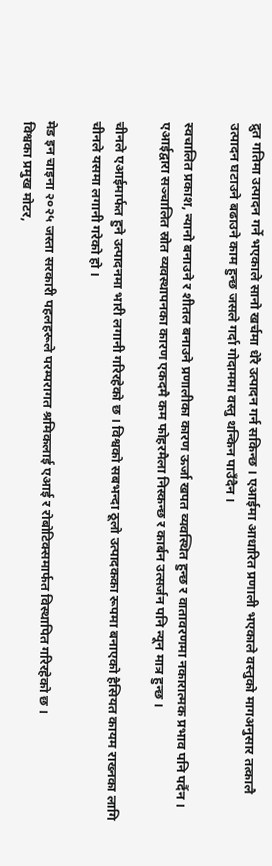द्रुत गतिमा उत्पादन गर्ने भएकाले सानो खर्चमा धेरै उत्पादन गर्न सकिन्छ । एआईमा आधारित प्रणाली भएकाले वस्तुको मागअनुसार तत्कालै उत्पादन घटाउने बढाउने काम हुन्छ जसले गर्दा गोदाममा वस्तु थन्किन पाउँदैन ।

स्वचालित प्रकाश, न्यानो बनाउने र शीतल बनाउने प्रणालीका कारण ऊर्जा खपत व्यवस्थित हुन्छ र वातावरणमा नकारात्मक प्रभाव पनि पर्दैन । एआईद्वारा सञ्चालित स्रोत व्यवस्थापनका कारण एकदमै कम फोहरमैला निस्कन्छ र कार्बन उत्सर्जन पनि न्यून मात्र हुन्छ ।

चीनले एआईमार्फत हुने उत्पादनमा भारी लगानी गरिरहेको छ । विश्वको सबभन्दा ठूलो उत्पादकका रूपमा बनाएको हैसियत कायम राख्नका लागि चीनले यसमा लगानी गरेको हो ।

मेड इन चाइना २०२५ जस्ता सरकारी पहलहरूले परम्परागत श्रमिकलाई एआई र रोबोटिक्समार्फत विस्थापित गरिरहेको छ ।
विश्वका प्रमुख मोटर,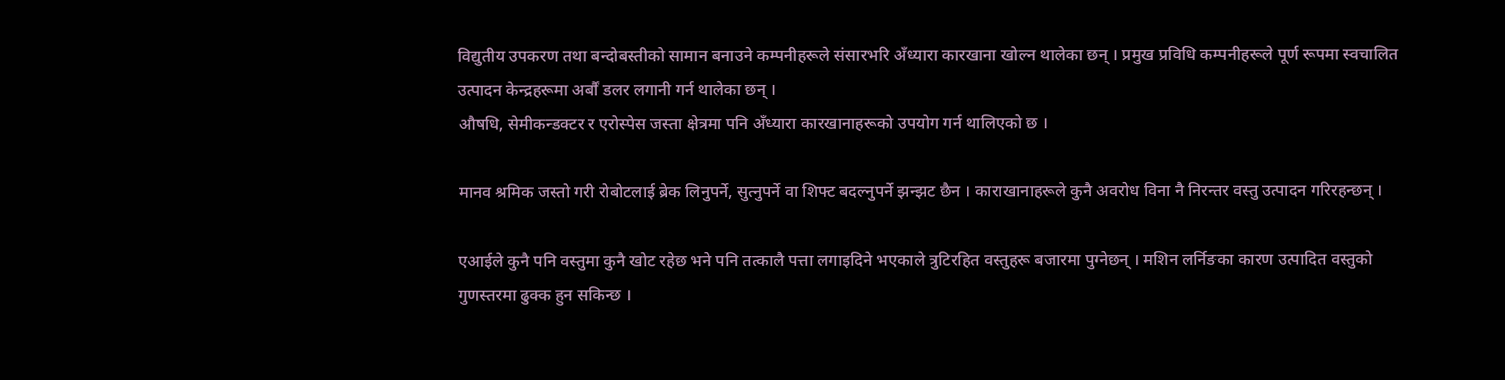विद्युतीय उपकरण तथा बन्दोबस्तीको सामान बनाउने कम्पनीहरूले संसारभरि अँध्यारा कारखाना खोल्न थालेका छन् । प्रमुख प्रविधि कम्पनीहरूले पूर्ण रूपमा स्वचालित उत्पादन केन्द्रहरूमा अर्बौं डलर लगानी गर्न थालेका छन् ।
औषधि, सेमीकन्डक्टर र एरोस्पेस जस्ता क्षेत्रमा पनि अँध्यारा कारखानाहरूको उपयोग गर्न थालिएको छ ।

मानव श्रमिक जस्तो गरी रोबोटलाई ब्रेक लिनुपर्ने, सुत्नुपर्ने वा शिफ्ट बदल्नुपर्ने झन्झट छैन । काराखानाहरूले कुनै अवरोध विना नै निरन्तर वस्तु उत्पादन गरिरहन्छन् ।

एआईले कुनै पनि वस्तुमा कुनै खोट रहेछ भने पनि तत्कालै पत्ता लगाइदिने भएकाले त्रुटिरहित वस्तुहरू बजारमा पुग्नेछन् । मशिन लर्निङका कारण उत्पादित वस्तुको गुणस्तरमा ढुक्क हुन सकिन्छ ।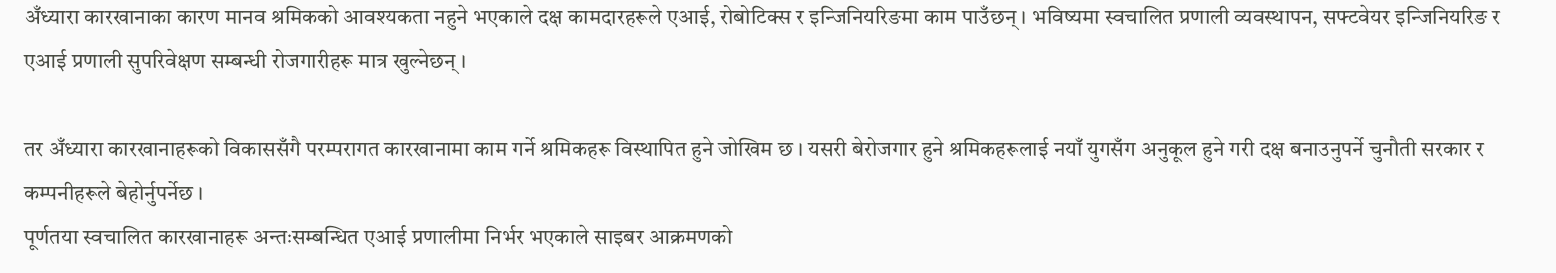अँध्यारा कारखानाका कारण मानव श्रमिकको आवश्यकता नहुने भएकाले दक्ष कामदारहरूले एआई, रोबोटिक्स र इन्जिनियरिङमा काम पाउँछन् । भविष्यमा स्वचालित प्रणाली व्यवस्थापन, सफ्टवेयर इन्जिनियरिङ र एआई प्रणाली सुपरिवेक्षण सम्बन्धी रोजगारीहरू मात्र खुल्नेछन् ।

तर अँध्यारा कारखानाहरूको विकाससँगै परम्परागत कारखानामा काम गर्ने श्रमिकहरू विस्थापित हुने जोखिम छ । यसरी बेरोजगार हुने श्रमिकहरूलाई नयाँ युगसँग अनुकूल हुने गरी दक्ष बनाउनुपर्ने चुनौती सरकार र कम्पनीहरूले बेहोर्नुपर्नेछ ।
पूर्णतया स्वचालित कारखानाहरू अन्तःसम्बन्धित एआई प्रणालीमा निर्भर भएकाले साइबर आक्रमणको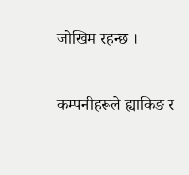जोखिम रहन्छ ।

कम्पनीहरूले ह्याकिङ र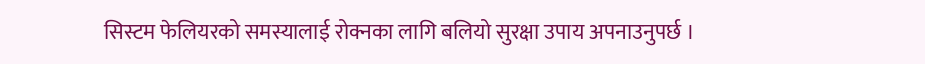सिस्टम फेलियरको समस्यालाई रोक्नका लागि बलियो सुरक्षा उपाय अपनाउनुपर्छ ।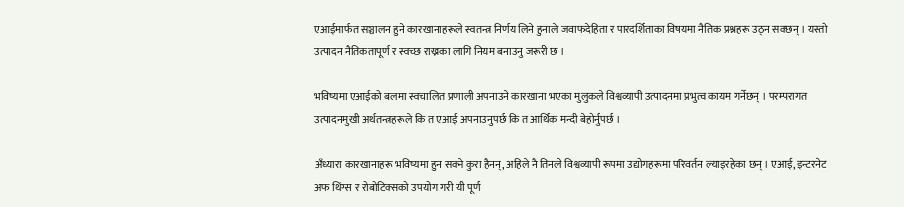एआईमार्फत सञ्चालन हुने कारखानाहरूले स्वतन्त्र निर्णय लिने हुनाले जवाफदेहिता र पारदर्शिताका विषयमा नैतिक प्रश्नहरू उठ्न सक्छन् । यस्तो उत्पादन नैतिकतापूर्ण र स्वच्छ राख्नका लागि नियम बनाउनु जरूरी छ ।

भविष्यमा एआईको बलमा स्वचालित प्रणाली अपनाउने कारखाना भएका मुलुकले विश्वव्यापी उत्पादनमा प्रभुत्व कायम गर्नेछन् । परम्परागत उत्पादनमुखी अर्थतन्त्रहरूले कि त एआई अपनाउनुपर्छ कि त आर्थिक मन्दी बेहोर्नुपर्छ ।

अँध्यारा कारखानाहरू भविष्यमा हुन सक्ने कुरा हैनन्, अहिले नै तिनले विश्वव्यापी रूपमा उद्योगहरूमा परिवर्तन ल्याइरहेका छन् । एआई, इन्टरनेट अफ थिंग्स र रोबोटिक्सको उपयोग गरी यी पूर्ण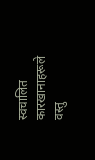स्वचालित कारखानाहरूले वस्तु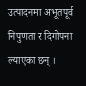उत्पादनमा अभूतपूर्व निपुणता र दिगोपना ल्याएका छन् ।